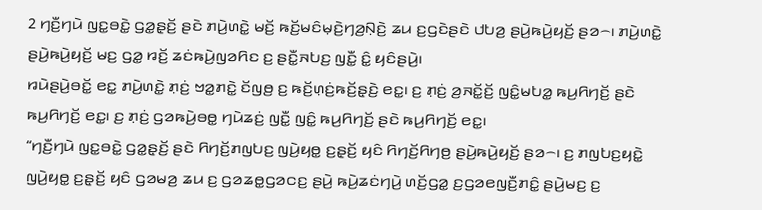2 ꤚꤢꤪ꤬ꤚꤣꤧ ꤜꤢ꤭ꤋꤢꤧ꤭ ꤞꤤ꤭ꤔ꤫ꤢꤩ꤬ ꤔꤢꤧ ꤊꤣꤧ꤬ꤛꤢꤧ꤭ ꤗꤢꤩ꤬ ꤒꤢꤩ꤬ꤗꤢꤨꤗ꤫ꤢꤧ꤬ꤚꤤ꤬ꤡ꤫ꤢꤧ꤬ ꤘꤣ ꤢ꤬ꤞꤢꤧꤔꤢꤧ ꤓꤝꤤ꤬ ꤔꤣꤧ꤬ꤒꤣꤧ꤬ꤟꤢꤩ꤬ ꤔꤤ꤮꤯ ꤊꤣꤧ꤬ꤛꤢꤧ꤭ ꤔꤣꤧ꤬ꤒꤣꤧ꤬ꤟꤢꤩ꤬ ꤗꤢ꤬ ꤞꤤ꤭ ꤙꤢꤩ꤬ ꤘꤢꤦꤒꤣꤧ꤬ꤜꤤꤖꤢ ꤢ꤬ ꤔꤢꤪ꤭ꤏꤝꤢ꤬ ꤜꤢꤪ꤭ ꤢꤨ꤭ ꤟꤢꤨꤔꤣꤧ꤬꤯
ꤙꤣꤧꤔꤣꤧ꤬ꤋꤢꤩ꤭ ꤕꤢ꤭ ꤊꤣꤧ꤬ꤛꤢꤧ꤭ ꤊ꤫ꤢꤦ꤬ ꤠꤤ꤭ꤊꤢꤧ꤭ ꤢꤩꤜꤥ꤬ ꤢ꤬ ꤒꤢꤩ꤬ꤛ꤫ꤢꤦ꤬ꤒꤢꤩ꤬ꤔ꤫ꤢꤧ꤬ ꤕꤢ꤭꤯ ꤢ꤬ ꤊ꤫ꤢꤦ꤬ ꤤ꤬ꤏꤢꤩ꤭ꤢꤩ꤬ ꤜꤢꤨ꤭ꤗꤝꤤ꤭ ꤒꤣ꤬ꤖꤚꤢꤩ꤬ ꤔꤢꤧ ꤒꤣ꤬ꤖꤚꤢꤩ꤬ ꤕꤢ꤭꤯ ꤢ꤬ ꤊ꤫ꤢꤦ꤬ ꤞꤤꤒꤣꤧ꤬ꤋꤥ꤭ ꤚꤣꤧꤘꤢꤦ꤬ ꤜꤢꤪ꤭ ꤜꤢꤨ꤭ ꤒꤣ꤬ꤖꤚꤢꤩ꤬ ꤔꤢꤧ ꤒꤣ꤬ꤖꤚꤢꤩ꤬ ꤕꤢ꤭꤯
“ꤚꤢꤪ꤬ꤚꤣꤧ ꤜꤢ꤭ꤋꤢꤧ꤭ ꤞꤤ꤭ꤔ꤫ꤢꤩ꤬ ꤔꤢꤧ ꤖꤚꤢꤩ꤬ꤊꤜꤝꤢ꤬ ꤜꤣꤧ꤬ꤟꤥ꤭ ꤢ꤬ꤔ꤫ꤢꤩ꤬ ꤟꤢꤨ ꤖꤚꤢꤩ꤬ꤖꤚꤥ꤬ ꤔꤣꤧ꤬ꤒꤣꤧ꤬ꤟꤢꤩ꤬ ꤔꤤ꤮꤯ ꤢ꤬ ꤊꤜꤝꤢ꤬ꤟꤢꤧ꤭ ꤜꤣꤧ꤬ꤟꤥ꤭ ꤢ꤬ꤔ꤫ꤢꤩ꤬ ꤟꤢꤨ ꤞꤤꤗꤤ꤬ ꤘꤣ ꤢ꤬ ꤞꤤꤘꤥ꤭ꤞꤤꤍꤢ꤬ ꤔꤣꤧ꤬ ꤒꤣꤧ꤬ꤘꤢꤦꤚꤣꤧ꤬ ꤛꤢꤩ꤬ꤞꤤ꤭ ꤢ꤬ꤞꤤꤕꤜꤢꤪ꤬ꤊꤢꤨ꤭ ꤔꤣꤧ꤬ꤗꤢ꤬ ꤢ꤬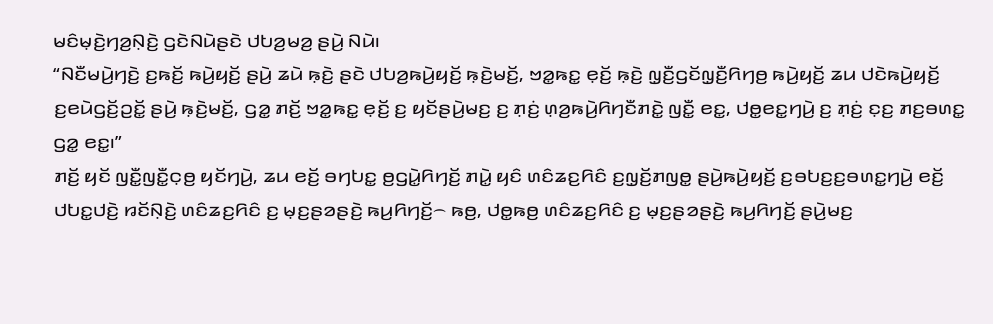ꤗꤢꤨꤗ꤫ꤢꤧ꤬ꤚꤤ꤬ꤡ꤫ꤢꤧ꤬ ꤞꤢꤧꤡꤣꤧꤔꤢꤧ ꤓꤝꤤ꤬ꤗꤤ꤬ ꤔꤣꤧ꤬ ꤡꤣꤧ꤯
“ꤡꤢꤪꤗꤣꤧ꤬ꤚꤢꤧ꤬ ꤢ꤬ꤒꤢꤩ꤬ ꤒꤣꤧ꤬ꤟꤢꤩ꤬ ꤔꤣꤧ꤬ ꤘꤣꤧ ꤒ꤫ꤢꤧ꤬ ꤔꤢꤧ ꤓꤝꤤ꤬ꤒꤣꤧ꤬ꤟꤢꤩ꤬ ꤒ꤫ꤢꤧ꤬ꤗꤢꤩ꤬, ꤠꤤ꤭ꤒꤢ꤭ ꤕ꤫ꤢꤩ꤬ ꤒ꤫ꤢꤧ꤬ ꤜ꤫ꤢꤪ꤬ꤞꤢꤩꤜ꤫ꤢꤪ꤬ꤖꤚꤥ꤬ ꤒꤣꤧ꤬ꤟꤢꤩ꤬ ꤘꤣ ꤓꤢꤧꤒꤣꤧ꤬ꤟꤢꤩ꤬ ꤢ꤬ꤕꤣꤧꤞꤢꤩ꤬ꤑꤢꤩ꤭ ꤔꤣꤧ꤬ ꤒ꤫ꤢꤧ꤬ꤗꤢꤩ꤬, ꤞꤤ꤭ ꤊꤢꤩ꤬ ꤠꤤ꤭ꤒꤢ꤭ ꤕ꤫ꤢꤩ꤬ ꤢ꤬ ꤟꤢꤩꤔꤣꤧ꤬ꤗꤢ꤬ ꤢ꤬ ꤊ꤫ꤢꤦ꤬ ꤛ꤫ꤤ꤬ꤒꤣꤧ꤬ꤖꤚꤢꤪꤊꤢꤧ꤭ ꤜꤢꤪ꤭ ꤕꤢ꤭, ꤓꤥ꤭ꤕꤢ꤭ꤚꤣꤧ꤬ ꤢ꤬ ꤊ꤫ꤢꤦ꤬ ꤢ꤫ꤢ꤬ ꤊꤢ꤬ꤋꤛꤢ꤭ ꤞꤤ꤭ ꤕꤢ꤭꤯”
ꤊꤢꤩ꤬ ꤟꤢꤩ ꤜꤢꤪ꤭ꤜꤢꤪ꤭ꤍ꤫ꤥ꤬ ꤟꤢꤩꤚꤣꤧ꤬, ꤘꤣ ꤕꤢꤩ꤬ ꤋꤚꤝꤢ꤭ ꤥ꤬ꤞꤣꤧ꤭ꤖꤚꤢꤩ꤬ ꤊꤣꤧ꤭ ꤟꤢꤨ ꤛꤢꤨꤘꤢ꤬ꤖꤢꤨ ꤢ꤬ꤜ꤫ꤢꤩ꤬ꤊꤜꤥ꤭ ꤔꤣꤧ꤬ꤒꤣꤧ꤬ꤟꤢꤩ꤬ ꤢ꤬ꤋꤝꤢ꤬ꤢ꤬ꤋꤛꤢ꤭ꤚꤣꤧ꤬ ꤕꤢꤩ꤬ ꤓꤝꤢ꤭ꤓꤢꤧ꤬ ꤙꤢꤩꤡ꤫ꤢꤧ꤬ ꤛꤢꤨꤘꤢ꤬ꤖꤢꤨ ꤢ꤬ ꤗ꤫ꤢ꤬ꤔꤤꤔꤢꤧ꤬ ꤒꤣ꤬ꤖꤚꤢꤩ꤬꤮ ꤒꤥ꤬, ꤓꤥ꤭ꤒꤥ꤬ ꤛꤢꤨꤘꤢ꤬ꤖꤢꤨ ꤢ꤬ ꤗ꤫ꤢ꤬ꤔꤤꤔꤢꤧ꤬ ꤒꤣ꤬ꤖꤚꤢꤩ꤬ ꤔꤣꤧ꤬ꤗꤢ꤬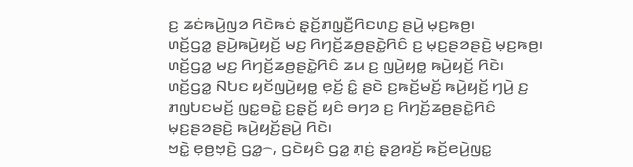ꤢ꤬ ꤘꤢꤦꤒꤣꤧ꤬ꤜꤤ ꤖꤢꤧꤒꤢꤦ ꤔ꤫ꤢꤩ꤬ꤊꤜ꤫ꤢꤪ꤬ꤖꤢꤛꤢ꤬ ꤔꤣꤧ꤬ ꤗ꤫ꤢ꤬ꤒꤥ꤬꤯
ꤛꤢꤩ꤬ꤞꤤ꤭ ꤔꤣꤧ꤬ꤒꤣꤧ꤬ꤟꤢꤩ꤬ ꤗꤢ꤬ ꤖꤚꤢꤩ꤬ꤘꤥ꤬ꤔꤢꤧ꤭ꤖꤢꤨ ꤢ꤬ ꤗ꤫ꤢ꤬ꤔꤤꤔꤢꤧ꤬ ꤗ꤫ꤢ꤬ꤒꤥ꤬꤯ ꤛꤢꤩ꤬ꤞꤤ꤭ ꤗꤢ꤬ ꤖꤚꤢꤩ꤬ꤘꤥ꤬ꤔꤢꤧ꤭ꤖꤢꤨ ꤘꤣ ꤢ꤬ ꤜꤣꤧ꤬ꤟꤥ꤭ ꤒꤣꤧ꤬ꤟꤢꤩ꤬ ꤖꤢꤧ꤯ ꤛꤢꤩ꤬ꤞꤤ꤭ ꤡꤝꤢ ꤟꤢꤩꤜꤣꤧ꤬ꤟꤥ꤭ ꤕ꤫ꤢꤩ꤬ ꤢꤨ꤭ ꤔꤢꤧ ꤢ꤬ꤒꤢꤩ꤬ꤗꤢꤩ꤬ ꤒꤣꤧ꤬ꤟꤢꤩ꤬ ꤚꤣꤧ꤬ ꤢ꤬ ꤊꤜꤝꤢꤗꤢꤩ꤬ ꤜꤢ꤭ꤋꤢꤧ꤭ ꤢ꤬ꤔ꤫ꤢꤩ꤬ ꤟꤢꤨ ꤋꤚꤤ ꤢ꤬ ꤖꤚꤢꤩ꤬ꤘꤥ꤬ꤔꤢꤧ꤭ꤖꤢꤨ ꤗ꤫ꤢ꤬ꤔꤤꤔꤢꤧ꤬ ꤒꤣꤧ꤬ꤟꤢꤩ꤬ꤔꤣꤧ꤬ ꤖꤢꤧ꤯
ꤠꤢꤧ꤭ ꤕ꤫ꤥ꤬ꤠ꤫ꤢꤧ꤬ ꤞꤤ꤭꤮, ꤞꤢꤧꤟꤢꤨ ꤞꤤ꤭ ꤊ꤫ꤢꤦ꤬ ꤔ꤫ꤤ꤬ꤙꤢꤩ꤬ ꤒꤢꤩ꤬ꤕꤣꤧ꤬ꤜꤢ꤭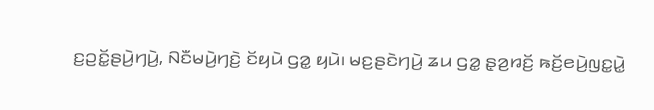ꤢ꤬ꤑꤢꤩ꤭ꤔꤣꤧ꤬ꤚꤣꤧ꤬, ꤡꤢꤪꤗꤣꤧ꤬ꤚꤢꤧ꤬ ꤢꤩꤟꤣꤧ ꤞꤤ꤭ ꤟꤣꤧ꤯ ꤗꤢ꤬ꤔꤢꤧꤚꤣꤧ꤬ ꤘꤣ ꤞꤤ꤭ ꤔ꤫ꤤ꤬ꤙꤢꤩ꤬ ꤒꤢꤩ꤬ꤕꤣꤧ꤬ꤜꤢ꤭ꤣꤧ꤭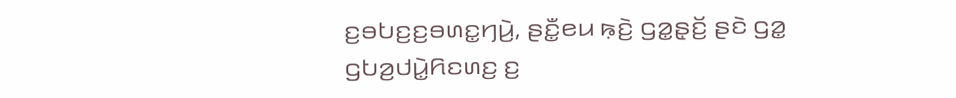ꤢ꤬ꤋꤝꤢ꤬ꤢ꤬ꤋꤛꤢ꤭ꤚꤣꤧ꤬, ꤔꤢꤪ꤭ꤕꤣ ꤒ꤫ꤢꤧ꤬ ꤞꤤ꤭ꤔ꤫ꤢꤩ꤬ ꤔꤢꤧ ꤞꤤ꤭ ꤞꤝꤤ꤬ꤓꤣꤧ꤭ꤖꤢꤛꤢ꤬ ꤢ꤬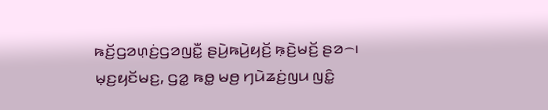ꤒꤢꤩ꤬ꤞꤤꤛ꤫ꤢꤦ꤬ꤞꤤꤜꤢꤪ꤭ ꤔꤣꤧ꤬ꤒꤣꤧ꤬ꤟꤢꤩ꤬ ꤒ꤫ꤢꤧ꤬ꤗꤢꤩ꤬ ꤔꤤ꤮꤯ ꤗ꤫ꤢ꤬ꤟꤢꤩꤗꤢ꤬, ꤞꤤ꤭ ꤒꤥ꤭ ꤗꤥ꤬ ꤚꤣꤧꤘꤢꤦ꤬ꤜꤣ ꤜꤢꤨ꤭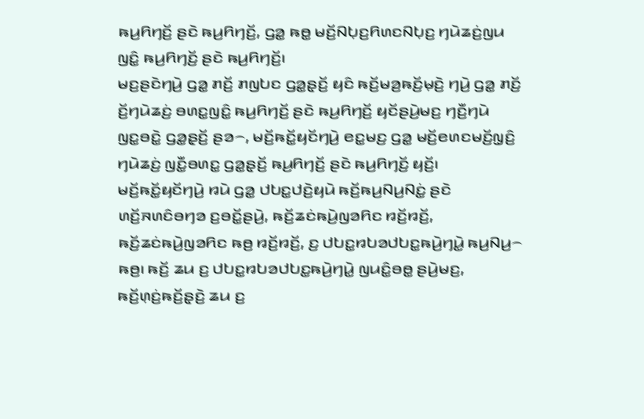ꤒꤣ꤬ꤖꤚꤢꤩ꤬ ꤔꤢꤧ ꤒꤣ꤬ꤖꤚꤢꤩ꤬, ꤞꤤ꤭ ꤒꤥ꤭ ꤗꤢꤩ꤬ꤡꤝ꤫ꤢ꤬ꤖꤛꤢꤡꤝ꤫ꤢ꤬ ꤚꤣꤧꤘꤢꤦ꤬ꤜꤣ ꤜꤢꤨ꤭ ꤒꤣ꤬ꤖꤚꤢꤩ꤬ ꤔꤢꤧ ꤒꤣ꤬ꤖꤚꤢꤩ꤬꤯
ꤗꤢ꤬ꤔꤢꤧꤚꤣꤧ꤬ ꤞꤤ꤭ ꤊꤢꤩ꤬ ꤊꤜꤝꤢ ꤞꤤ꤭ꤔ꤫ꤢꤩ꤬ ꤟꤢꤨ ꤒꤢꤩ꤬ꤗꤤ꤬ꤒꤢꤩ꤬ꤗ꤫ꤢꤧ꤬ ꤚꤣꤧ꤬ ꤞꤤ꤭ ꤊꤢꤩ꤬ ꤢꤩ꤬ꤚꤣꤧꤘꤢꤦ꤬ ꤋꤛꤢ꤭ꤜꤢꤨ꤭ ꤒꤣ꤬ꤖꤚꤢꤩ꤬ ꤔꤢꤧ ꤒꤣ꤬ꤖꤚꤢꤩ꤬ ꤟꤢꤩꤔꤣꤧ꤬ꤗꤢ꤬ ꤚꤢꤪ꤬ꤚꤣꤧ ꤜꤢ꤭ꤋꤢꤧ꤭ ꤞꤤ꤭ꤔ꤫ꤢꤩ꤬ ꤔꤤ꤮, ꤗꤢꤩ꤬ꤒꤢꤩ꤭ꤟꤢꤩꤚꤣꤧ꤬ ꤕꤢ꤭ꤗꤢ꤬ ꤞꤤ꤭ ꤗꤢꤩ꤬ꤕꤛꤢꤗꤢꤩ꤬ꤜ꤫ꤢꤨ꤬ ꤚꤣꤧꤘꤢꤦ꤬ ꤜꤢꤪ꤭ꤋꤛꤢ꤭ ꤞꤤ꤭ꤔ꤫ꤢꤩ꤬ ꤒꤣ꤬ꤖꤚꤢꤩ꤬ ꤔꤢꤧ ꤒꤣ꤬ꤖꤚꤢꤩ꤬ ꤟꤢꤩ꤬꤯
ꤗꤢꤩ꤬ꤒꤢꤩ꤭ꤟꤢꤩꤚꤣꤧ꤬ ꤙꤣꤧ ꤞꤤ꤭ ꤓꤝꤢ꤭ꤓꤢꤧ꤬ꤟꤣꤧ ꤒꤢꤩ꤬ꤒꤣ꤬ꤡꤣ꤬ꤡꤢꤦ꤭ ꤔꤢꤧ ꤛꤢꤩ꤬ꤏꤛꤢꤨꤋꤚꤤ ꤢ꤬ꤋꤢꤩ꤭ꤔꤣꤧ꤬, ꤒꤢꤩ꤬ꤘꤢꤦꤒꤣꤧ꤬ꤜꤤꤖꤢ ꤙꤢꤩ꤬ꤙꤢꤩ꤬, ꤒꤢꤩ꤬ꤘꤢꤦꤒꤣꤧ꤬ꤜꤤꤖꤢ ꤒꤥ꤬ ꤙꤢꤩ꤬ꤙꤢꤩ꤬, ꤢ꤬ ꤓꤝꤢ꤭ꤙꤝꤤꤓꤝꤢ꤭ꤒꤣꤧ꤬ꤚꤣꤧ꤭ ꤒꤣ꤬ꤡꤣ꤬꤮ ꤒꤥ꤬꤯ ꤒꤢꤩ꤬ ꤘꤣ ꤢ꤬ ꤓꤝꤢ꤭ꤙꤝꤤꤓꤝꤢ꤭ꤒꤣꤧ꤬ꤚꤣꤧ꤭ ꤜꤣꤢꤨ꤭ꤋꤥ꤭ ꤔꤣꤧ꤬ꤗꤢ꤬, ꤒꤢꤩ꤬ꤛ꤫ꤢꤦ꤬ꤒꤢꤩ꤬ꤔ꤫ꤢꤧ꤬ ꤘꤣ ꤢ꤬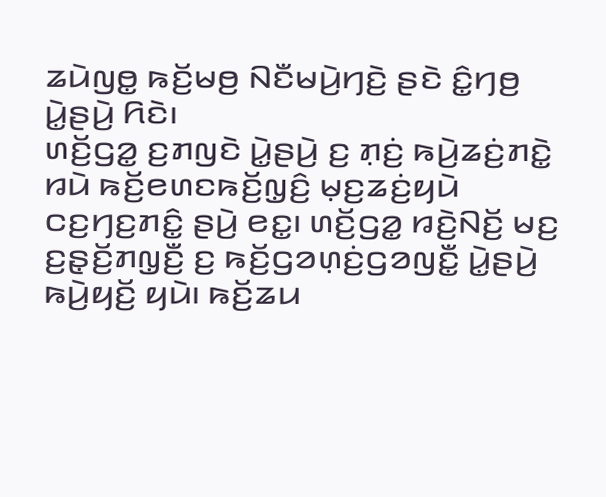ꤘꤣꤧꤜꤥ꤭ ꤒꤢꤩ꤬ꤗꤥ꤬ ꤡꤢꤪꤗꤣꤧ꤬ꤚꤢꤧ꤬ ꤔꤢꤧ ꤢꤨ꤭ꤚꤥ꤬ ꤣꤧ꤭ꤔꤣꤧ꤬ ꤖꤢꤧ꤯
ꤛꤢꤩ꤬ꤞꤤ꤭ ꤢ꤬ꤊꤜꤢꤧ ꤣꤧ꤭ꤔꤣꤧ꤬ ꤢ꤬ ꤊ꤫ꤢꤦ꤬ ꤒꤣꤧ꤬ꤘꤢꤦ꤬ꤊꤢꤧ꤭ ꤙꤣꤧ ꤒꤢꤩ꤬ꤕꤛꤢꤒꤢꤩ꤬ꤜ꤫ꤢꤨ꤬ ꤗ꤫ꤢ꤬ꤘꤢꤦ꤬ꤟꤣꤧ ꤍꤢ꤬ꤚꤢ꤬ꤊꤢꤨ꤭ ꤔꤣꤧ꤬ ꤕꤢ꤭꤯ ꤛꤢꤩ꤬ꤞꤤ꤭ ꤙꤢꤧ꤬ꤡꤢꤩ꤬ ꤗꤢ꤬ ꤢ꤬ꤔ꤫ꤢꤩ꤬ꤊꤜ꤫ꤢꤪ꤬ ꤢ꤬ ꤒꤢꤩ꤬ꤞꤤꤛ꤫ꤢꤦ꤬ꤞꤤꤜꤢꤪ꤭ ꤣꤧ꤭ꤔꤣꤧ꤬ ꤒꤣꤧ꤬ꤟꤢꤩ꤬ ꤟꤣꤧ꤯ ꤒꤢꤩ꤬ꤘꤣ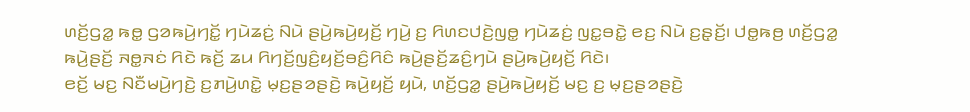ꤛꤢꤩ꤬ꤞꤤ꤭ ꤒꤥ꤭ ꤞꤤꤒꤣꤧ꤬ꤚꤢꤩ꤭ ꤚꤣꤧꤘꤢꤦ꤬ ꤡꤣꤧ ꤔꤣꤧ꤬ꤒꤣꤧ꤬ꤟꤢꤩ꤬ ꤚꤣꤧ꤬ ꤢ꤬ ꤖꤛꤢꤓꤢꤧ꤬ꤜꤥ꤭ ꤚꤣꤧꤘꤢꤦ꤬ ꤜꤢ꤭ꤋꤢꤧ꤭ ꤕꤢ꤬ ꤡꤣꤧ ꤢ꤬ꤔ꤫ꤢꤩ꤬꤯ ꤓꤥ꤭ꤒꤥ꤬ ꤛꤢꤩ꤬ꤞꤤ꤭ ꤒꤣꤧ꤬ꤔꤢꤩ꤬ ꤏꤥ꤭ꤏꤢꤦ ꤖꤢꤧ ꤒꤢꤩ꤬ ꤘꤣ ꤖꤚꤢꤩ꤬ꤜꤢꤨ꤬ꤟꤢꤩ꤬ꤋꤢꤨ꤬ꤖꤢꤨ ꤒꤣꤧ꤬ꤔꤢꤩ꤬ꤘꤢꤨ꤬ꤚꤣꤧ ꤔꤣꤧ꤬ꤒꤣꤧ꤬ꤟꤢꤩ꤬ ꤖꤢꤧ꤯
ꤕꤢꤩ꤬ ꤗꤢ꤬ ꤡꤢꤪꤗꤣꤧ꤬ꤚꤢꤧ꤬ ꤢ꤬ꤊꤣꤧ꤬ꤛꤢꤧ꤭ ꤗ꤫ꤢ꤬ꤔꤤꤔꤢꤧ꤬ ꤒꤣꤧ꤬ꤟꤢꤩ꤬ ꤟꤣꤧ, ꤛꤢꤩ꤬ꤞꤤ꤭ ꤔꤣꤧ꤬ꤒꤣꤧ꤬ꤟꤢꤩ꤬ ꤗꤢ꤬ ꤢ꤬ ꤗ꤫ꤢ꤬ꤔꤤꤔꤢꤧ꤬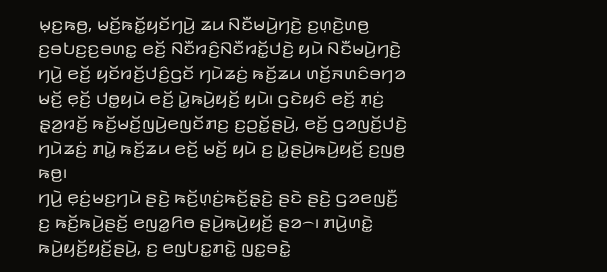ꤗ꤫ꤢ꤬ꤒꤥ꤬, ꤗꤢꤩ꤬ꤒꤢꤩ꤭ꤟꤢꤩꤚꤣꤧ꤬ ꤘꤣ ꤡꤢꤪꤗꤣꤧ꤬ꤚꤢꤧ꤬ ꤢ꤬ꤛ꤫ꤢꤧ꤬ꤛꤥ꤬ ꤢ꤬ꤋꤝꤢ꤬ꤢ꤬ꤋꤛꤢ꤭ ꤕꤢꤩ꤬ ꤡꤢꤪꤙꤢꤨ꤬ꤡꤢꤪꤙꤢꤩ꤭ꤓꤢꤧ꤬ ꤟꤣꤧ ꤡꤢꤪꤗꤣꤧ꤬ꤚꤢꤧ꤬ ꤚꤣꤧ꤬ ꤕꤢꤩ꤬ ꤟꤢꤩꤙꤢꤩ꤬ꤓꤢꤨ꤬ꤞꤢꤩ ꤚꤣꤧꤘꤢꤦ꤬ ꤒꤢꤩ꤬ꤘꤣ ꤛꤢꤩ꤬ꤏꤛꤢꤨꤋꤚꤤ ꤗꤢꤩ꤬ ꤕ꤫ꤢꤩ꤬ ꤓꤥ꤭ꤟꤣꤧ ꤕꤢꤩ꤬ ꤣꤧ꤭ꤒꤣꤧ꤬ꤟꤢꤩ꤬ ꤟꤣꤧ꤯ ꤞꤢꤧꤟꤢꤨ ꤕꤢꤩ꤬ ꤊ꤫ꤢꤦ꤬ ꤔ꤫ꤤ꤬ꤙꤢꤩ꤬ ꤒꤢꤩ꤬ꤗꤢꤩ꤬ꤜꤣꤧ꤬ꤕꤜꤢꤩꤊꤢ꤬ ꤢ꤬ꤑꤢꤩ꤭ꤔꤣꤧ꤬, ꤕꤢꤩ꤬ ꤞꤤꤜꤢꤩ꤬ꤓꤢꤧ꤬ ꤚꤣꤧꤘꤢꤦ꤬ ꤊꤣꤧ꤭ ꤒꤢꤩ꤬ꤘꤣ ꤕꤢꤩ꤬ ꤗꤢꤩ꤬ ꤟꤣꤧ ꤢ꤬ ꤣꤧ꤭ꤔꤣꤧ꤬ꤒꤣꤧ꤬ꤟꤢꤩ꤬ ꤢ꤬ꤜꤥ꤬ ꤒꤥ꤬꤯
ꤚꤣꤧ꤬ ꤕ꤫ꤢꤦ꤬ꤗꤢ꤬ꤚꤣꤧ ꤔꤢꤧ꤬ ꤒꤢꤩ꤬ꤛ꤫ꤢꤦ꤬ꤒꤢꤩ꤬ꤔ꤫ꤢꤧ꤬ ꤔꤢꤧ ꤔꤢꤧ꤬ ꤞꤤꤕꤜꤢꤪ꤬ ꤢ꤬ ꤒꤢꤩ꤬ꤒꤣꤧ꤬ꤔꤢꤩ꤬ ꤕꤜꤤ꤭ꤖꤥ ꤔꤣꤧ꤬ꤒꤣꤧ꤬ꤟꤢꤩ꤬ ꤔꤤ꤮꤯ ꤊꤣꤧ꤬ꤛꤢꤧ꤭ ꤒꤣꤧ꤬ꤟꤢꤩ꤬ꤟꤢꤩ꤬ꤔꤣꤧ꤬, ꤢ꤬ ꤕꤜꤝꤢ꤭ꤊꤢꤧ꤭ ꤜꤢ꤭ꤋꤢꤧ꤭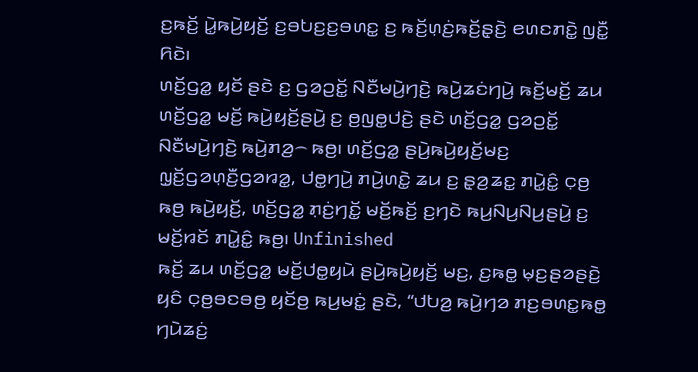ꤢ꤬ꤒꤢꤩ꤬ ꤣꤧ꤭ꤒꤣꤧ꤬ꤟꤢꤩ꤬ ꤢ꤬ꤋꤝꤢ꤬ꤢ꤬ꤋꤛꤢ꤭ ꤢ꤬ ꤒꤢꤩ꤬ꤛ꤫ꤢꤦ꤬ꤒꤢꤩ꤬ꤔ꤫ꤢꤧ꤬ ꤕꤛꤢꤊꤢꤧ꤭ ꤜꤢꤪ꤭ ꤖꤢꤧ꤯
ꤛꤢꤩ꤬ꤞꤤ꤭ ꤟꤢꤩ ꤔꤢꤧ ꤢ꤬ ꤞꤤꤑꤢꤩ꤭ ꤡꤢꤪꤗꤣꤧ꤬ꤚꤢꤧ꤬ ꤒꤣꤧ꤬ꤘꤢꤦꤚꤣꤧ꤬ ꤒꤢꤩ꤬ꤗꤢꤩ꤬ ꤘꤣ ꤛꤢꤩ꤬ꤞꤤ꤭ ꤗꤢꤩ꤬ ꤒꤣꤧ꤬ꤟꤢꤩ꤬ꤔꤣꤧ꤬ ꤢ꤬ ꤥ꤬ꤜꤥ꤭ꤓꤢꤧ꤬ ꤔꤢꤧ ꤛꤢꤩ꤬ꤞꤤ꤭ ꤞꤤꤑꤢꤩ꤭ ꤡꤢꤪꤗꤣꤧ꤬ꤚꤢꤧ꤬ ꤒꤣꤧ꤬ꤊꤤ꤬꤮ ꤒꤥ꤬꤯ ꤛꤢꤩ꤬ꤞꤤ꤭ ꤔꤣꤧ꤬ꤒꤣꤧ꤬ꤟꤢꤩ꤬ꤗꤢ꤬ ꤜ꤫ꤢꤩ꤬ꤞꤤꤛ꤫ꤢꤪ꤬ꤞꤤꤙꤤ꤭, ꤓꤥ꤭ꤚꤣꤧ꤬ ꤊꤣꤧ꤬ꤛꤢꤧ꤭ ꤘꤣ ꤢ꤬ ꤔ꤫ꤤ꤬ꤘꤢ꤭ ꤊꤣꤧ꤭ꤢꤨ꤭ ꤍ꤫ꤥ꤬ ꤒꤥ꤬ ꤒꤣꤧ꤬ꤟꤢꤩ꤬, ꤛꤢꤩ꤬ꤞꤤ꤭ ꤊ꤫ꤢꤦ꤬ꤚꤢꤩ꤭ ꤗꤢꤩ꤬ꤒꤢꤩ꤬ ꤢ꤬ꤚꤢꤧ ꤒꤣ꤬ꤡꤣ꤬ꤡꤣ꤬ꤔꤣꤧ꤬ ꤢ꤬ ꤗꤢꤩ꤬ꤙꤢꤩ ꤊꤣꤧ꤭ꤢꤨ꤭ ꤒꤥ꤬꤯ Unfinished
ꤒꤢꤩ꤬ ꤘꤣ ꤛꤢꤩ꤬ꤞꤤ꤭ ꤗꤢꤩ꤬ꤓꤥ꤭ꤟꤣꤧ ꤔꤣꤧ꤬ꤒꤣꤧ꤬ꤟꤢꤩ꤬ ꤗꤢ꤬, ꤢ꤬ꤒꤥ꤭ ꤗ꤫ꤢ꤬ꤔꤤꤔꤢꤧ꤬ ꤟꤢꤨ ꤍ꤫ꤥ꤬ꤋꤢꤋꤥ꤬ ꤟꤢꤩꤥ꤬ ꤒꤣ꤬ꤗꤢꤦ꤭ ꤔꤢꤧ, “ꤓꤝꤤ꤬ ꤒꤣꤧ꤬ꤚꤤ ꤊꤢ꤬ꤋꤛꤢ꤭ꤒꤥ꤭ ꤚꤣꤧꤘꤢꤦ꤬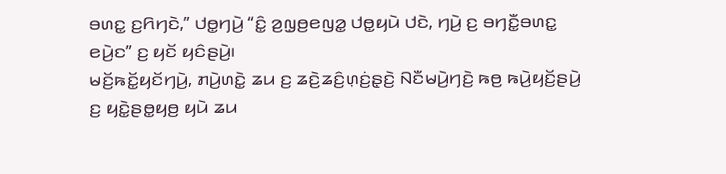ꤋꤛꤢ꤭ ꤢ꤬ꤖꤚꤢꤧ,” ꤓꤥ꤭ꤚꤣꤧ꤬ “ꤢꤨ꤭ ꤤ꤬ꤜ꤫ꤥ꤬ꤕꤜꤤ꤭ ꤓꤥ꤭ꤟꤣꤧ ꤓꤢꤧ, ꤚꤣꤧ꤬ ꤢ꤬ ꤋꤚꤢꤪ꤭ꤋꤛꤢ꤭ ꤕꤣꤧ꤬ꤢ” ꤢ꤬ ꤟꤢꤩ ꤟꤢꤨꤔꤣꤧ꤬꤯
ꤗꤢꤩ꤬ꤒꤢꤩ꤭ꤟꤢꤩꤚꤣꤧ꤬, ꤊꤣꤧ꤬ꤛꤢꤧ꤭ ꤘꤣ ꤢ꤬ ꤘꤢꤧ꤬ꤘꤢꤨ꤬ꤛ꤫ꤢꤦ꤬ꤔ꤫ꤢꤧ꤬ ꤡꤢꤪꤗꤣꤧ꤬ꤚꤢꤧ꤬ ꤒꤥ꤬ ꤒꤣꤧ꤬ꤟꤢꤩ꤬ꤔꤣꤧ꤬ ꤢ꤬ ꤟꤢꤧ꤭ꤔꤥ꤭ꤟꤥ꤬ ꤟꤣꤧ ꤘꤣ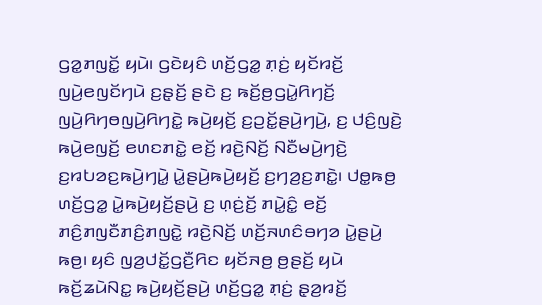ꤞꤤ꤭ꤊꤜꤢꤩ꤭ ꤟꤣꤧ꤯ ꤞꤢꤧꤟꤢꤨ ꤛꤢꤩ꤬ꤞꤤ꤭ ꤊ꤫ꤢꤦ꤬ ꤟꤢꤩꤙꤢꤩ꤬ ꤜꤣꤧ꤬ꤕꤜꤢꤩꤚꤣꤧ ꤢ꤬ꤔ꤫ꤢꤩ꤬ ꤔꤢꤧ ꤢ꤬ ꤒꤢꤩ꤬ꤥ꤬ꤞꤣꤧ꤭ꤖꤚꤢꤩ꤬ ꤜꤣꤧ꤬ꤖꤚꤥꤜꤣꤧ꤬ꤖꤚꤢꤧ꤭ ꤒꤣꤧ꤬ꤟꤢꤩ꤬ ꤢ꤬ꤑꤢꤩ꤭ꤔꤣꤧ꤬ꤚꤣꤧ꤬, ꤢ꤬ ꤓꤢꤨ꤬ꤜꤢꤧ꤬ ꤒꤣꤧ꤬ꤕꤜꤢꤩ꤬ ꤕꤛꤢꤊꤢꤧ꤭ ꤕꤢꤩ꤬ ꤙꤢꤧ꤬ꤡꤢꤩ꤬ ꤡꤢꤪꤗꤣꤧ꤬ꤚꤢꤧ꤬ ꤢ꤬ꤙꤝꤤꤢ꤬ꤒꤣꤧ꤬ꤚꤣꤧ꤭ ꤣꤧ꤭ꤔꤣꤧ꤬ꤒꤣꤧ꤬ꤟꤢꤩ꤬ ꤢ꤬ꤚꤤ꤬ꤢ꤬ꤊꤢꤧ꤭꤯ ꤓꤥ꤭ꤒꤥ꤬ ꤛꤢꤩ꤬ꤞꤤ꤭ ꤣꤧ꤭ꤒꤣꤧ꤬ꤟꤢꤩ꤬ꤔꤣꤧ꤬ ꤢ꤬ ꤛ꤫ꤢꤦ꤬ꤢꤩ꤬ ꤊꤣꤧ꤭ꤢꤨ꤭ ꤕꤢꤩ꤬ ꤊꤢꤨ꤬ꤊꤜꤢꤪꤊꤢꤨ꤬ꤊꤜꤢꤧ꤭ ꤙꤢꤧ꤬ꤡꤢꤩ꤬ ꤛꤢꤩ꤬ꤏꤛꤢꤨꤋꤚꤤ ꤣꤧ꤭ꤔꤣꤧ꤬ ꤒꤥ꤬꤯ ꤟꤢꤨ ꤜꤤ꤬ꤓꤢꤩ꤭ꤞꤢꤪ꤬ꤖꤢ ꤟꤢꤩꤏꤥ꤬ ꤥ꤬ꤔꤢꤩ꤬ ꤟꤣꤧ ꤒꤢꤩ꤬ꤘꤣꤧꤡꤢ꤭ ꤒꤣꤧ꤬ꤟꤢꤩ꤬ꤔꤣꤧ꤬ ꤛꤢꤩ꤬ꤞꤤ꤭ ꤊ꤫ꤢꤦ꤬ ꤔ꤫ꤤ꤬ꤙꤢꤩ꤬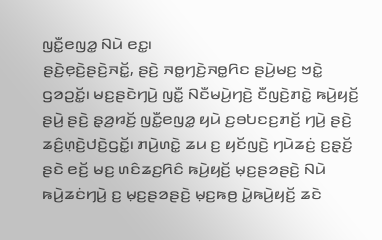ꤜꤢꤪ꤭ꤕꤜꤤ꤭ ꤡꤣꤧ ꤕꤢ꤭꤯
ꤔꤢꤧ꤬ꤕ꤫ꤢꤧ꤬ꤔꤢꤧ꤬ꤏꤢꤩ꤭, ꤔꤢꤧ꤬ ꤏꤥ꤭ꤚꤢꤧ꤬ꤏꤥ꤭ꤖꤢ ꤔꤣꤧ꤬ꤗꤢ꤬ ꤠꤢꤧ꤭ ꤞꤤꤑꤢꤩ꤭꤯ ꤗꤢ꤬ꤔꤢꤧꤚꤣꤧ꤬ ꤜꤢꤪ꤭ ꤡꤢꤪꤗꤣꤧ꤬ꤚꤢꤧ꤬ ꤢꤪꤜꤢꤧ꤬ꤊꤢꤧ꤭ ꤒꤣꤧ꤬ꤟꤢꤩ꤬ ꤔꤣꤧ꤬ ꤔꤢꤧ꤬ ꤔ꤫ꤤ꤬ꤙꤢꤩ꤬ ꤜꤢꤪ꤭ꤕꤜꤤ꤭ ꤟꤣꤧ ꤢ꤬ꤋꤝꤢꤢ꤬ꤊꤢꤩ꤬ ꤚꤣꤧ꤬ ꤔꤢꤧ꤬ ꤘꤢꤨ꤬ꤛ꤫ꤢꤧ꤬ꤓꤢꤧ꤬ꤞꤢꤩ꤭꤯ ꤊꤣꤧ꤬ꤛꤢꤧ꤭ ꤘꤣ ꤢ꤬ ꤟꤢꤩꤜꤢꤧ꤬ ꤚꤣꤧꤘꤢꤦ꤬ ꤢ꤬ꤔ꤫ꤢꤩ꤬ ꤔꤢꤧ ꤕꤢꤩ꤬ ꤗꤢ꤬ ꤛꤢꤨꤘꤢ꤬ꤖꤢꤨ ꤒꤣꤧ꤬ꤟꤢꤩ꤬ ꤗ꤫ꤢ꤬ꤔꤤꤔꤢꤧ꤬ ꤡꤣꤧ ꤒꤣꤧ꤬ꤘꤢꤦꤚꤣꤧ꤬ ꤢ꤬ ꤗ꤫ꤢ꤬ꤔꤤꤔꤢꤧ꤬ ꤗ꤫ꤢ꤬ꤒꤥ꤬ ꤣꤧ꤭ꤒꤣꤧ꤬ꤟꤢꤩ꤬ ꤘꤢꤧ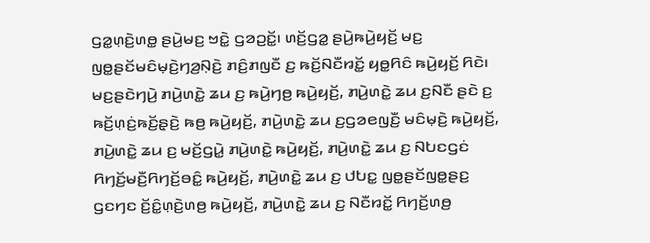ꤞꤤ꤭ꤛ꤫ꤢꤧ꤬ꤛꤥ꤭ ꤔꤣꤧ꤬ꤗꤢ꤬ ꤠꤢꤧ꤭ ꤞꤤꤑꤢꤩ꤭꤯ ꤛꤢꤩ꤬ꤞꤤ꤭ ꤔꤣꤧ꤬ꤒꤣꤧ꤬ꤟꤢꤩ꤬ ꤗꤢ꤬ ꤜꤥ꤭ꤔꤢꤩꤗꤢꤨꤗ꤫ꤢꤧ꤬ꤚꤤ꤬ꤡ꤫ꤢꤧ꤬ ꤊꤢꤨ꤬ꤊꤜꤢꤪ ꤢ꤬ ꤒꤢꤩ꤬ꤡꤢꤪꤙꤢꤩ꤭ ꤟꤥ꤭ꤖꤢꤨ ꤒꤣꤧ꤬ꤟꤢꤩ꤬ ꤖꤢꤧ꤯
ꤗꤢ꤬ꤔꤢꤧꤚꤣꤧ꤬ ꤊꤣꤧ꤬ꤛꤢꤧ꤭ ꤘꤣ ꤢ꤬ ꤒꤣꤧ꤬ꤚꤥ꤬ ꤒꤣꤧ꤬ꤟꤢꤩ꤬, ꤊꤣꤧ꤬ꤛꤢꤧ꤭ ꤘꤣ ꤢ꤬ꤡꤢꤪ ꤔꤢꤧ ꤢ꤬ ꤒꤢꤩ꤬ꤛ꤫ꤢꤦ꤬ꤒꤢꤩ꤬ꤔ꤫ꤢꤧ꤬ ꤒꤥ꤬ ꤒꤣꤧ꤬ꤟꤢꤩ꤬, ꤊꤣꤧ꤬ꤛꤢꤧ꤭ ꤘꤣ ꤢ꤬ꤞꤤꤕꤜꤢꤪ꤬ ꤗꤢꤨꤗ꤫ꤢꤧ꤬ ꤒꤣꤧ꤬ꤟꤢꤩ꤬, ꤊꤣꤧ꤬ꤛꤢꤧ꤭ ꤘꤣ ꤢ꤬ ꤗꤢꤩ꤬ꤞꤣꤧ꤭ ꤊꤣꤧ꤬ꤛꤢꤧ꤭ ꤒꤣꤧ꤬ꤟꤢꤩ꤬, ꤊꤣꤧ꤬ꤛꤢꤧ꤭ ꤘꤣ ꤢ꤬ ꤡꤝꤢꤞꤢꤦ ꤖꤚꤢꤩ꤬ꤗꤢꤪ꤬ꤖꤚꤢꤩ꤬ꤋꤢꤨ꤭ ꤒꤣꤧ꤬ꤟꤢꤩ꤬, ꤊꤣꤧ꤬ꤛꤢꤧ꤭ ꤘꤣ ꤢ꤬ ꤓꤝꤢ꤭ ꤜꤥ꤭ꤔꤢꤩꤜꤥ꤭ꤔꤢ꤬ ꤞꤢꤚꤢ ꤢꤩ꤬ꤢꤨ꤭ꤛ꤫ꤢꤧ꤬ꤛꤥ꤬ ꤒꤣꤧ꤬ꤟꤢꤩ꤬, ꤊꤣꤧ꤬ꤛꤢꤧ꤭ ꤘꤣ ꤢ꤬ ꤡꤢꤪꤙꤢꤩ꤭ ꤖꤚꤢꤩ꤬ꤛꤥ꤬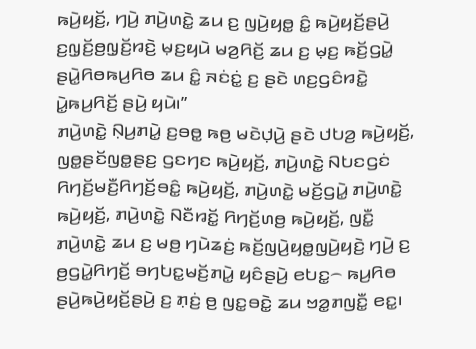ꤒꤣꤧ꤬ꤟꤢꤩ꤬, ꤚꤣꤧ꤬ ꤊꤣꤧ꤬ꤛꤢꤧ꤭ ꤘꤣ ꤢ꤬ ꤜꤣꤧ꤬ꤟꤥ꤭ ꤢꤨ꤭ ꤒꤣꤧ꤬ꤟꤢꤩ꤬ꤔꤣꤧ꤬ ꤢ꤬ꤜ꤫ꤢꤩ꤬ꤥ꤬ꤜ꤫ꤢꤩ꤬ꤙꤢꤧ꤬ ꤗ꤫ꤢ꤬ꤟꤣꤧ ꤗꤤ꤬ꤖꤢꤩ꤬ ꤘꤣ ꤢ꤬ ꤗ꤫ꤢ꤬ ꤒꤢꤩ꤬ꤞꤣꤧ꤭ ꤔꤣꤧ꤭ꤖꤥꤒꤣ꤬ꤖꤥ ꤘꤣ ꤢꤨ꤭ ꤏꤢꤦꤢꤦ꤭ ꤢ꤬ ꤔꤢꤧ ꤛꤢ꤬ꤞꤢꤨꤙꤢꤧ꤭ ꤣꤧ꤭ꤒꤣ꤬ꤖꤢꤩ꤬ ꤔꤣꤧ꤬ ꤟꤣꤧ꤯”
ꤊꤣꤧ꤬ꤛꤢꤧ꤭ ꤡ꤫ꤣ꤬ꤊꤣꤧ꤭ ꤢ꤬ꤋꤥ꤭ ꤒꤥ꤬ ꤗꤢꤧꤓ꤫ꤣꤧ꤬ ꤔꤢꤧ ꤓꤝꤤ꤬ ꤒꤣꤧ꤬ꤟꤢꤩ꤬, ꤜꤥ꤭ꤔꤢꤩꤜꤥ꤭ꤔꤢ꤬ ꤞꤢꤚꤢ ꤒꤣꤧ꤬ꤟꤢꤩ꤬, ꤊꤣꤧ꤬ꤛꤢꤧ꤭ ꤡꤝꤢꤞꤢꤦ ꤖꤚꤢꤩ꤬ꤗꤢꤪ꤬ꤖꤚꤢꤩ꤬ꤋꤢꤨ꤭ ꤒꤣꤧ꤬ꤟꤢꤩ꤬, ꤊꤣꤧ꤬ꤛꤢꤧ꤭ ꤗꤢꤩ꤬ꤞꤣꤧ꤭ ꤊꤣꤧ꤬ꤛꤢꤧ꤭ ꤒꤣꤧ꤬ꤟꤢꤩ꤬, ꤊꤣꤧ꤬ꤛꤢꤧ꤭ ꤡꤢꤪꤙꤢꤩ꤭ ꤖꤚꤢꤩ꤬ꤛꤥ꤬ ꤒꤣꤧ꤬ꤟꤢꤩ꤬, ꤜꤢꤪ꤭ ꤊꤣꤧ꤬ꤛꤢꤧ꤭ ꤘꤣ ꤢ꤬ ꤗꤥ꤬ ꤚꤣꤧꤘꤢꤦ꤬ ꤒꤢꤩ꤬ꤜꤣꤧ꤬ꤟꤥ꤭ꤜꤣꤧ꤬ꤟꤢꤧ꤬ ꤚꤣꤧ꤬ ꤢ꤬ ꤥ꤬ꤞꤣꤧ꤭ꤖꤚꤢꤩ꤬ ꤋꤚꤝꤢ꤭ꤗꤢꤩ꤬ꤊꤣꤧ꤭ ꤟꤢꤨꤔꤣꤧ꤬ ꤕꤝꤢ꤭꤮ ꤒꤣ꤬ꤖꤥ ꤔꤣꤧ꤬ꤒꤣꤧ꤬ꤟꤢꤩ꤬ꤔꤣꤧ꤬ ꤢ꤬ ꤊ꤫ꤢꤦ꤬ ꤥ꤬ ꤜꤢ꤭ꤋꤢꤧ꤭ ꤘꤣ ꤠꤤ꤭ꤊꤜꤢꤪ꤭ ꤕꤢ꤭꤯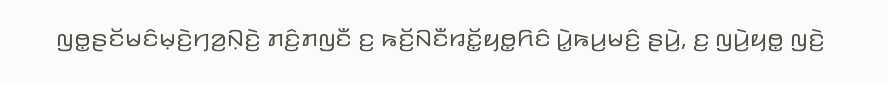ꤜꤥ꤭ꤔꤢꤩꤗꤢꤨꤗ꤫ꤢꤧ꤬ꤚꤤ꤬ꤡ꤫ꤢꤧ꤬ ꤊꤢꤨ꤬ꤊꤜꤢꤪ ꤢ꤬ ꤒꤢꤩ꤬ꤡꤢꤪꤙꤢꤩ꤭ꤟꤥ꤭ꤖꤢꤨ ꤣꤧ꤭ꤒꤣ꤬ꤗꤢꤨ꤬ ꤔꤣꤧ꤬, ꤢ꤬ ꤜꤣꤧ꤬ꤟꤥ꤭ ꤜꤢꤧ꤬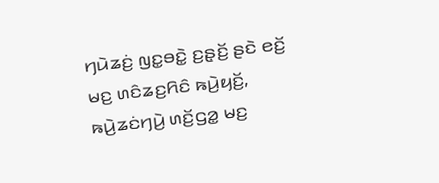ꤚꤣꤧꤘꤢꤦ꤬ ꤜꤢ꤭ꤋꤢꤧ꤭ ꤢ꤬ꤔ꤫ꤢꤩ꤬ ꤔꤢꤧ ꤕꤢꤩ꤬ ꤗꤢ꤬ ꤛꤢꤨꤘꤢ꤬ꤖꤢꤨ ꤒꤣꤧ꤬ꤟꤢꤩ꤬, ꤒꤣꤧ꤬ꤘꤢꤦꤚꤣꤧ꤬ ꤛꤢꤩ꤬ꤞꤤ꤭ ꤗꤢ꤬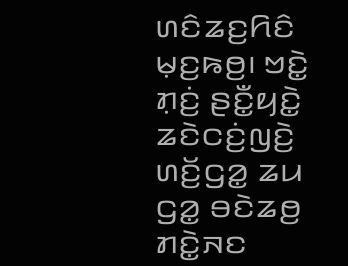ꤛꤢꤨꤘꤢ꤬ꤖꤢꤨ ꤗ꤫ꤢ꤬ꤒꤥ꤬꤯ ꤠꤢꤧ꤭ ꤊ꤫ꤢꤦ꤬ ꤔꤢꤪ꤭ꤟꤢꤧ꤭ ꤘꤢꤧꤍꤢꤦ꤬ꤜꤢꤧ꤬ ꤛꤢꤩ꤬ꤞꤤ꤭ ꤘꤣ ꤞꤤ꤭ ꤋꤢꤧꤘꤥ꤬ ꤊꤢꤧ꤭ꤏꤢ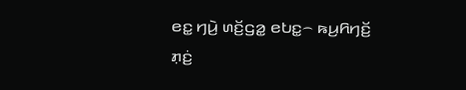ꤕꤢ꤭ ꤚꤣꤧ꤬ ꤛꤢꤩ꤬ꤞꤤ꤭ ꤕꤝꤢ꤭꤮ ꤒꤣ꤬ꤖꤚꤢꤩ꤬ ꤊ꤫ꤢꤦ꤬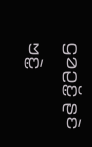ꤞꤤꤑꤢꤩ꤭ ꤔꤢꤧ ꤠꤢꤧ꤭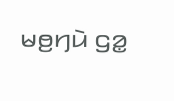ꤗꤥ꤬ꤚꤣꤧ ꤞꤤ꤭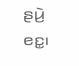ꤔꤣꤧ꤬ ꤕꤢ꤭꤯